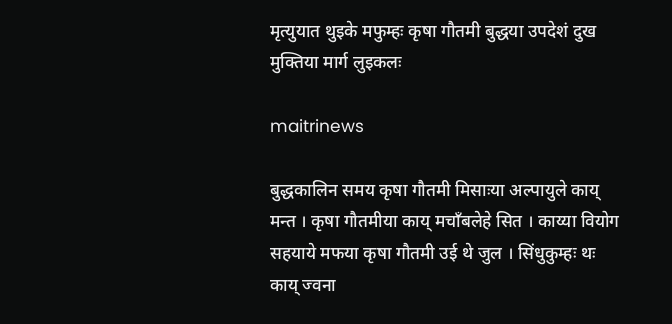मृत्युयात थुइके मफुम्हः कृषा गौतमी बुद्धया उपदेशं दुख मुक्तिया मार्ग लुइकलः

maitrinews

बुद्धकालिन समय कृषा गौतमी मिसाःया अल्पायुले काय् मन्त । कृषा गौतमीया काय् मचाँबलेहे सित । काय्या वियोग सहयाये मफया कृषा गौतमी उई थे जुल । सिंधुकुम्हः थः काय् ज्वना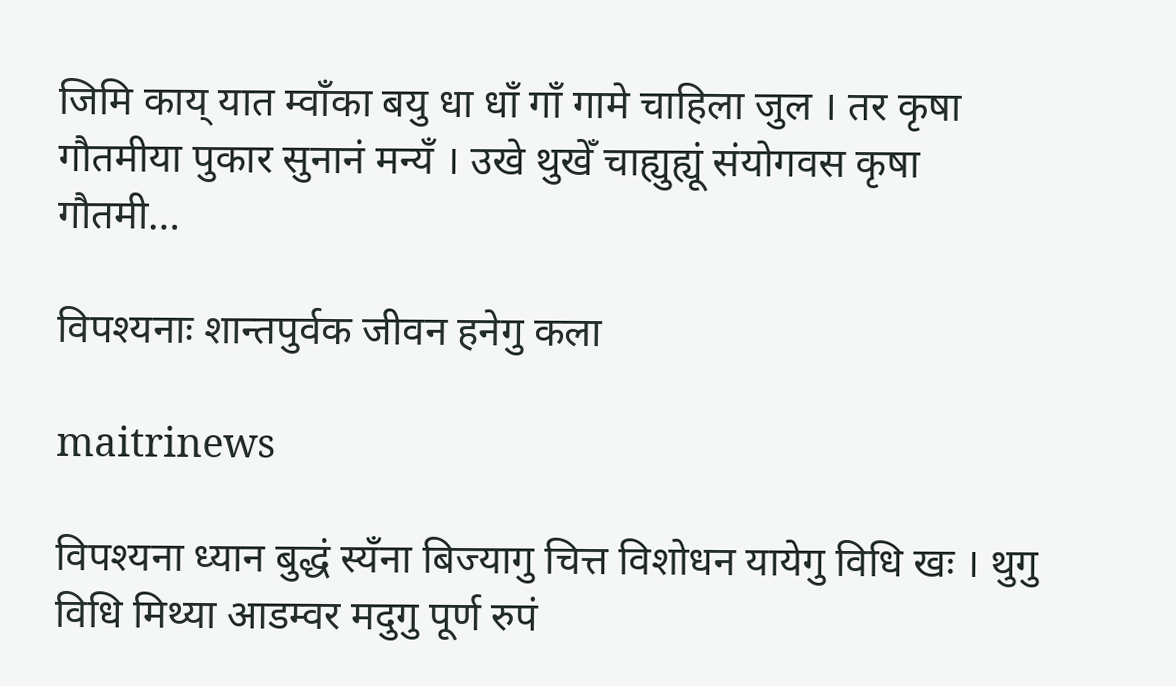जिमि काय् यात म्वाँका बयु धा धाँ गाँ गामे चाहिला जुल । तर कृषा गौतमीया पुकार सुनानं मन्यँ । उखे थुखेँ चाह्युह्यूं संयोगवस कृषा गौतमी…

विपश्यनाः शान्तपुर्वक जीवन हनेगु कला

maitrinews

विपश्यना ध्यान बुद्धं स्यँना बिज्यागु चित्त विशोधन यायेगु विधि खः । थुगु विधि मिथ्या आडम्वर मदुगु पूर्ण रुपं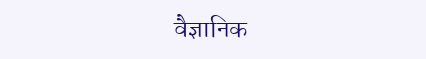वैज्ञानिक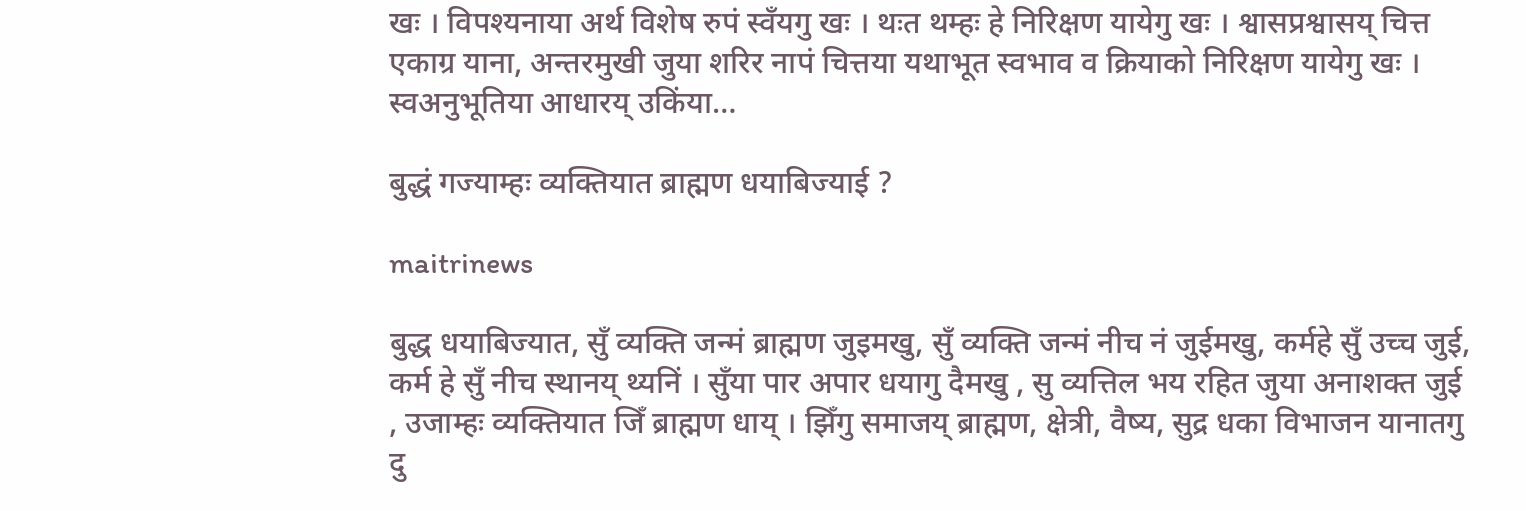खः । विपश्यनाया अर्थ विशेष रुपं स्वँयगु खः । थःत थम्हः हे निरिक्षण यायेगु खः । श्वासप्रश्वासय् चित्त एकाग्र याना, अन्तरमुखी जुया शरिर नापं चित्तया यथाभूत स्वभाव व क्रियाको निरिक्षण यायेगु खः । स्वअनुभूतिया आधारय् उकिंया…

बुद्धं गज्याम्हः व्यक्तियात ब्राह्मण धयाबिज्याई ?

maitrinews

बुद्ध धयाबिज्यात, सुँ व्यक्ति जन्मं ब्राह्मण जुइमखु, सुँ व्यक्ति जन्मं नीच नं जुईमखु, कर्महे सुँ उच्च जुई, कर्म हे सुँ नीच स्थानय् थ्यनिं । सुँया पार अपार धयागु दैमखु , सु व्यत्तिल भय रहित जुया अनाशक्त जुई , उजाम्हः व्यक्तियात जिँ ब्राह्मण धाय् । झिँगु समाजय् ब्राह्मण, क्षेत्री, वैष्य, सुद्र धका विभाजन यानातगु दु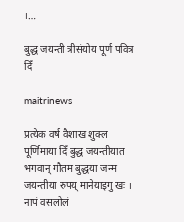।…

बुद्ध जयन्ती त्रीसंयोय पूर्ण पवित्र दिँ

maitrinews

प्रत्येक वर्ष वैशाख शुक्ल पूर्णिमाया दिँ बुद्ध जयन्तीयात भगवान् गौतम बुद्धया जन्म जयन्तीया रुपय् मानेयाइगु खः । नापं वसलोलं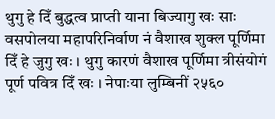थुगु हे दिँ बुद्धत्व प्राप्ती याना बिज्यागु खः साः वसपोलया महापरिनिर्वाण नं वैशाख शुक्ल पूर्णिमा दिँ हे जुगु खः । थुगु कारणं वैशाख पूर्णिमा त्रीसंयोगं पूर्ण पवित्र दिँ खः । नेपाःया लुम्बिनीं २५६०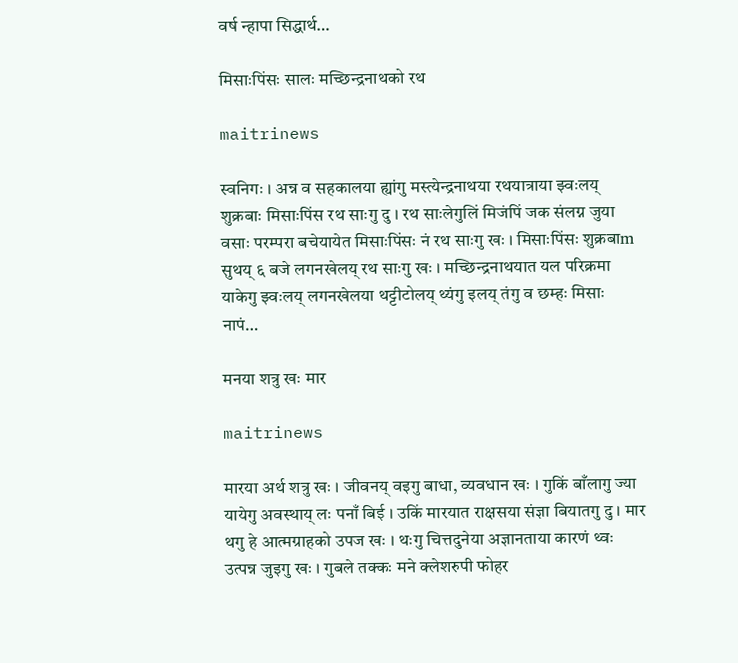वर्ष न्हापा सिद्धार्थ…

मिसाःपिंसः सालः मच्छिन्द्रनाथको रथ

maitrinews

स्वनिगः । अन्न व सहकालया ह्यांगु मस्त्येन्द्रनाथया रथयात्राया झ्वःलय् शुक्रबाः मिसाःपिंस रथ साःगु दु । रथ साःलेगुलिं मिजंपिं जक संलग्न जुया वसाः परम्परा बचेयायेत मिसाःपिंसः नं रथ साःगु खः । मिसाःपिंसः शुक्रबाm सुथय् ६ बजे लगनखेलय् रथ साःगु खः । मच्छिन्द्रनाथयात यल परिक्रमा याकेगु झ्वःलय् लगनखेलया थट्टीटोलय् थ्यंगु इलय् तंगु व छम्हः मिसाः नापं…

मनया शत्रु खः मार

maitrinews

मारया अर्थ शत्रु खः । जीवनय् वइगु बाधा, व्यवधान खः । गुकिं बाँलागु ज्या यायेगु अवस्थाय् लः पनाँ बिई । उकिं मारयात राक्षसया संज्ञा बियातगु दु । मार थगु हे आत्मग्राहको उपज खः । थःगु चित्तदुनेया अज्ञानताया कारणं थ्वः उत्पन्न जुइगु खः । गुबले तक्कः मने क्लेशरुपी फोहर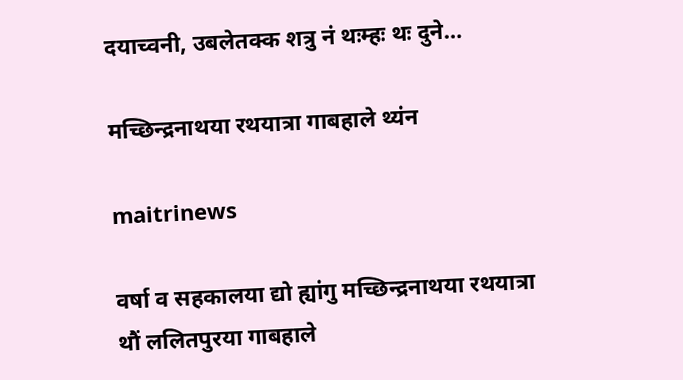दयाच्वनी, उबलेतक्क शत्रु नं थःम्हः थः दुने…

मच्छिन्द्रनाथया रथयात्रा गाबहाले थ्यंन

maitrinews

वर्षा व सहकालया द्यो ह्यांगु मच्छिन्द्रनाथया रथयात्रा थौं ललितपुरया गाबहाले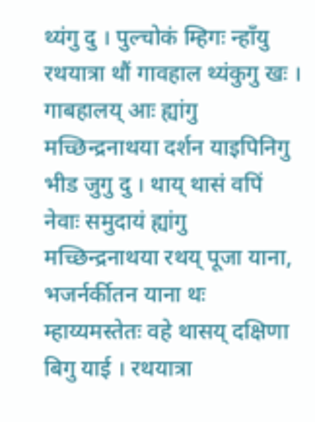थ्यंगु दु । पुल्चोकं म्हिगः न्हाँयु रथयात्रा थौं गावहाल थ्यंकुगु खः । गाबहालय् आः ह्यांगु मच्छिन्द्रनाथया दर्शन याइपिनिगु भीड जुगु दु । थाय् थासं वपिं नेवाः समुदायं ह्यांगु मच्छिन्द्रनाथया रथय् पूजा याना, भजर्नर्कीतन याना थः म्हाय्यमस्तेतः वहे थासय् दक्षिणा बिगु याई । रथयात्रा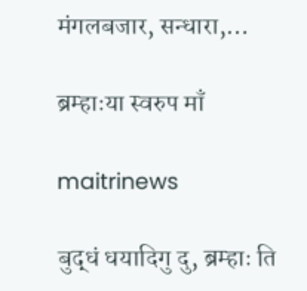मंगलबजार, सन्धारा,…

ब्रम्हाःया स्वरुप माँ

maitrinews

बुद्धं धयादिगु दु, ब्रम्हाः ति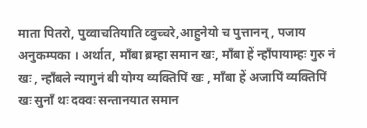माता पितरो, पुव्वाचतियाति व्वुच्चरे,आहुनेयो च पुत्तानन् , पजाय अनुकम्पका । अर्थात, माँबा ब्रम्हा समान खः, माँबा हें न्हाँपायाम्हः गुरु नं खः , न्हाँबले न्यागुनं बी योग्य व्यक्तिपिं खः , माँबा हें अजापिं व्यक्तिपिं खः सुनाँ थः दक्वः सन्तानयात समान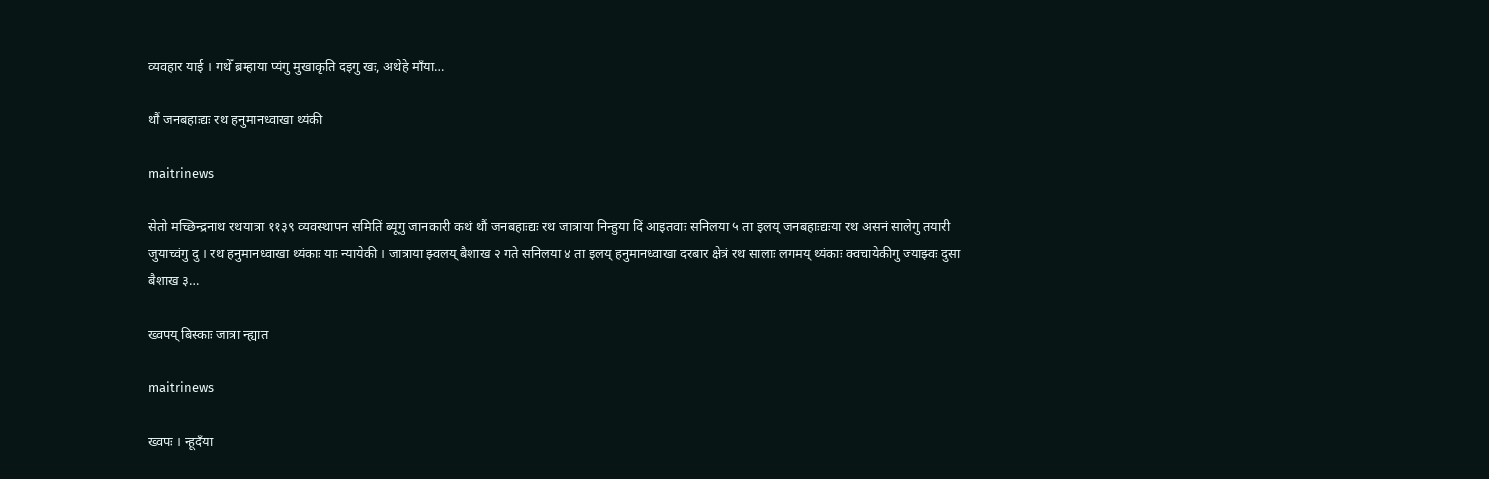व्यवहार याई । गथेँ ब्रम्हाया प्यंगु मुखाकृति दइगु खः, अथेहे माँया…

थौं जनबहाःद्यः रथ हनुमानध्वाखा थ्यंकी

maitrinews

सेतो मच्छिन्द्रनाथ रथयात्रा ११३९ व्यवस्थापन समितिं ब्यूगु जानकारी कथं थौं जनबहाःद्यः रथ जात्राया निन्हुया दिं आइतवाः सनिलया ५ ता इलय् जनबहाःद्यःया रथ असनं सालेगु तयारी जुयाच्वंगु दु । रथ हनुमानध्वाखा थ्यंकाः याः न्यायेकी । जात्राया झ्वलय् बैशाख २ गते सनिलया ४ ता इलय् हनुमानध्वाखा दरबार क्षेत्रं रथ सालाः लगमय् थ्यंकाः क्वचायेकीगु ज्याझ्वः दुसा बैशाख ३…

ख्वपय् बिस्काः जात्रा न्ह्यात

maitrinews

ख्वपः । न्हूदँया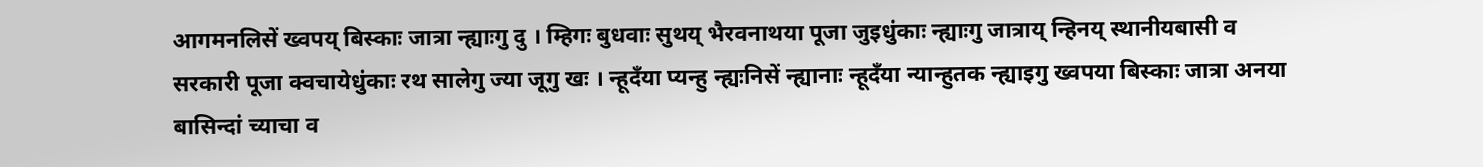आगमनलिसें ख्वपय् बिस्काः जात्रा न्ह्याःगु दु । म्हिगः बुधवाः सुथय् भैरवनाथया पूजा जुइधुंकाः न्ह्याःगु जात्राय् न्हिनय् स्थानीयबासी व सरकारी पूजा क्वचायेधुंकाः रथ सालेगु ज्या जूगु खः । न्हूदँया प्यन्हु न्ह्यःनिसें न्ह्यानाः न्हूदँया न्यान्हुतक न्ह्याइगु ख्वपया बिस्काः जात्रा अनया बासिन्दां च्याचा व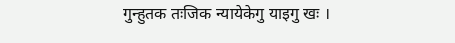गुन्हुतक तःजिक न्यायेकेगु याइगु खः ।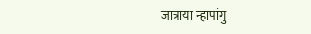जात्राया न्हापांगु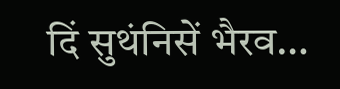दिं सुथंनिसें भैरव…